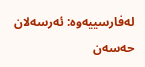لەفارسییەوە: ئەرسەلان حەسەن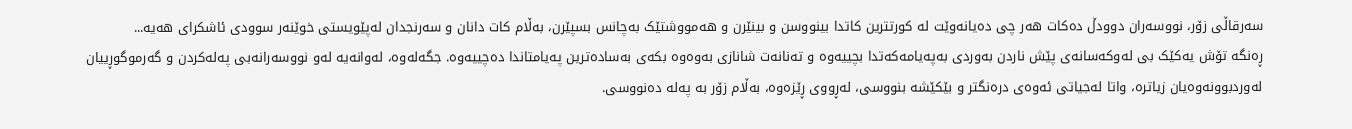سەرقاڵی زۆر، نووسەران دوودڵ دەکات هەر چی دەیانەوێت لە کورتترین کاتدا بینووسن و بینێرن و هەمووشتێک بەچانس بسپێرن، بەڵام کات دانان و سەرنجدان لەپێویستی خوێنەر سوودی ئاشکرای هەیە...
ڕەنگە تۆش یەکێک بی لەوکەسانەی پێش ناردن بەوردی بەپەیامەکەتدا بچییەوە و تەنانەت شانازی بەوەوە بکەی بەسادەترین پەیامتاندا دەچییەوە. جگەلەوە، لەوانەیە لەو نووسەرانەبی پەلەکردن و گەرموگوڕییان لەوردبوونەوەیان زیاترە، واتا لەجیاتی ئەوەی درەنگتر و بێکێشە بنووسی، لەڕووی ڕێزەوە، بەڵام زۆر بە پەلە دەنووسی.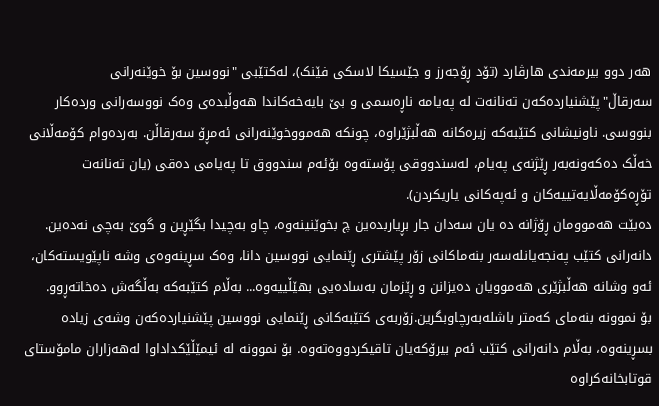هەر دوو بیرمەندی هارڤارد (تۆد ڕۆجەرز و جێسیکا لاسکی فێنک)، لەکتێبی "نووسین بۆ خوێنەرانی سەرقاڵ"پێشنیاردەکەن تەنانەت لە پەیامە ناڕەسمی و بێ بایەخەکاندا هەوڵبدەی وەک نووسەرانی وردەکار بنووسی. ناونیشانی کتێبەکە زیرەکانە هەڵبژێراوە، چونکە هەمووخوێنەرانی ئەمڕۆ سەرقاڵن. بەردەوام کۆمەڵانی خەڵک دەکەونەبەر ڕێژنەی پەیام، لەسندووقی پۆستەوە بۆئەم سندووق تا پەیامی دەقی (یان تەنانەت تۆڕەکۆمەڵایەتییەکان و ئەپەکانی یاریکردن).
دەبێت هەموومان ڕۆژانە دە یان سەدان جار بڕیاربدەین چ بخوێنینەوە، چاو بەچیدا بگێڕین و گوێ بەچی نەدەین.
دانەرانی کتێب پەنجەیانلەسەر بنەماکانی زۆر پێشتری ڕێنمایی نووسین دانا، وەک سڕینەوەی وشە ناپێویستەکان، ئەو وشانە هەڵبژێری هەموویان دەیزانن و ڕێزمان بەسادەیی بهێڵییەوە... بەڵام کتێبەکە بەڵگەش دەخاتەڕوو.
بۆ نموونە بنەمای کەمتر باشلەبەرچاوبگرین.زۆربەی کتێبەکانی ڕێنمایی نووسین پێشنیاردەکەن وشەی زیادە بسڕینەوە، بەڵام دانەرانی کتێب ئەم بیرۆکەیان تاقیکردووەتەوە. بۆ نموونە لە ئیمێڵێکداداوا لەهەزاران مامۆستای قوتابخانەکراوە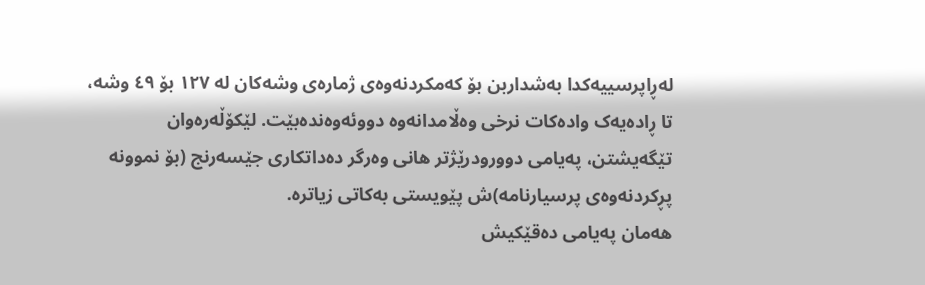لەڕاپرسییەکدا بەشداربن بۆ کەمکردنەوەی ژمارەی وشەکان لە ١٢٧ بۆ ٤٩ وشە، تا ڕادەیەک وادەکات نرخی وەڵامدانەوە دووئەوەندەبێت. لێکۆڵەرەوان تێگەیشتن، پەیامی دوورودرێژتر هانی وەرگر دەداتکاری جێسەرنج (بۆ نموونە پڕکردنەوەی پرسیارنامە)ش پێویستی بەکاتی زیاترە.
هەمان پەیامی دەقێکیش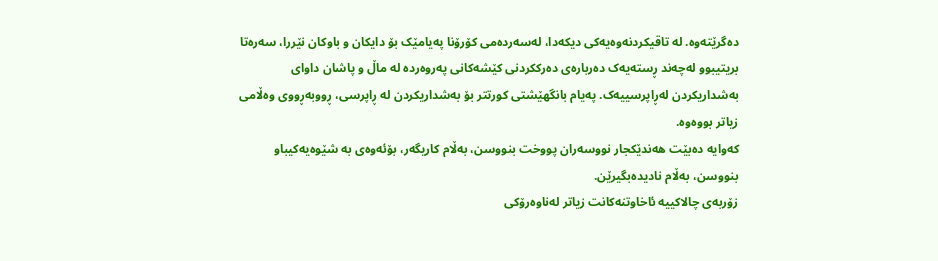دەگرێتەوە. لە تاقیکردنەوەیەکی دیکەدا، لەسەردەمی کۆرۆنا پەیامێک بۆ دایکان و باوکان نێررا، سەرەتا بریتیبوو لەچەند ڕستەیەک دەربارەی دەرککردنی کێشەکانی پەروەردە لە ماڵ و پاشان داوای بەشداریکردن لەڕاپرسییەک. پەیام بانگهێشتی کورتتر بۆ بەشداریکردن لە ڕاپرسی، ڕووبەڕووی وەڵامی زیاتر بووەوە.
کەوایە دەبێت هەندێکجار نووسەران پووخت بنووسن، بەڵام کاریگەر، بۆئەوەی بە شێوەیەکیباو بنووسن، بەڵام نادیدەبگیرێن.
زۆربەی چالاکییە ئاخاوتنەکانت زیاتر لەناوەرۆکی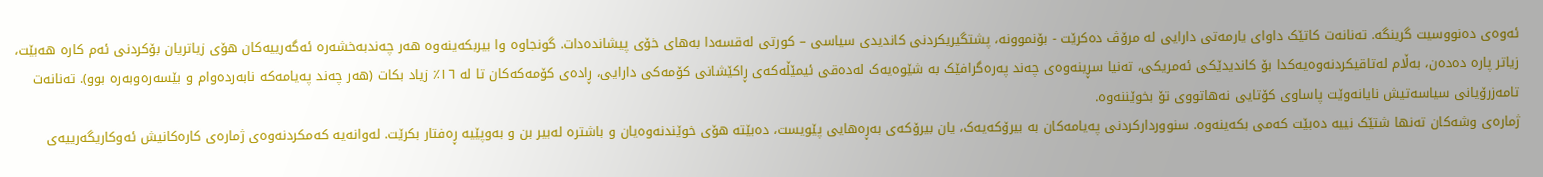ئەوەی دەنووسیت گرینگە. تەنانەت کاتێک داوای یارمەتی دارایی لە مرۆڤ دەکرێت - بۆنموونە، پشتگیریکردنی کاندیدی سیاسی – کورتی لەقسەدا بەهای خۆی پیشاندەدات. گونجاوە وا بیربکەینەوە هەر چەندبەخشەرە ئەگەرییەکان هۆی زیاتریان بۆکردنی ئەم کارە هەبێت، زیاتر پارە دەدەن، بەڵام لەتاقیکردنەوەیەکدا بۆ کاندیدێکی ئەمریکی، تەنیا سڕینەوەی چەند پەرەگرافێک بە شێوەیەک لەدەقی ئیمێڵەکەی ڕاکێشانی کۆمەکی دارایی، ڕادەی کۆمەکەکان تا لە ١٦٪ زیاد بکات (هەر چەند پەیامەکە نابەردەوام و بێسەرەوبەرە بوو). تەنانەت تامەزرۆیانی سیاسەتیش نایانەوێت پاساوی کۆتایی نەهاتووی تۆ بخوێننەوە.
ژمارەی وشەکان تەنها شتێک نییە دەبێت کەمی بکەینەوە. سنووردارکردنی پەیامەکان بە بیرۆکەیەک، یان بیرۆکەی بەڕەهایی پێویست، دەبێتە هۆی خوێندنەوەیان و باشترە لەبیر بن و بەوپێیە ڕەفتار بکرێت. لەوانەیە کەمکردنەوەی ژمارەی کارەکانیش ئەوکاریگەرییەی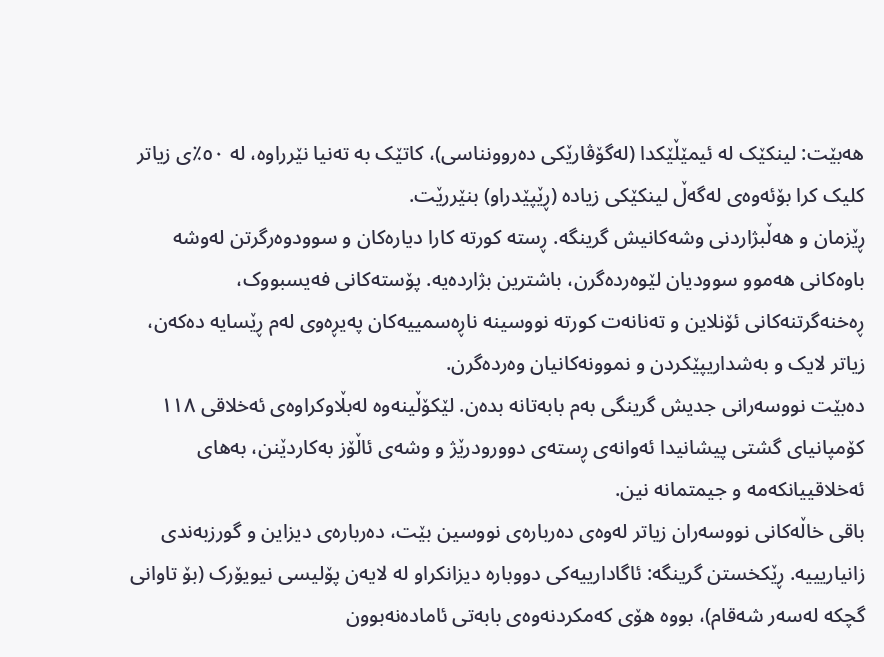هەبێت: لینکێک لە ئیمێڵێکدا (لەگۆڤارێکی دەروونناسی)، کاتێک بە تەنیا نێرراوە، لە ٥٠٪ی زیاتر کلیک کرا بۆئەوەی لەگەڵ لینکێکی زیادە (ڕێپێدراو) بنێررێت.
ڕێزمان و هەڵبژاردنی وشەکانیش گرینگە. ڕستە کورتە کارا دیارەکان و سوودوەرگرتن لەوشە باوەکانی هەموو سوودیان لێوەردەگرن، باشترین بژاردەیە. پۆستەکانی فەیسبووک، ڕەخنەگرتنەکانی ئۆنلاین و تەنانەت کورتە نووسینە ناڕەسمییەکان پەیڕەوی لەم ڕێسایە دەکەن، زیاتر لایک و بەشداریپێکردن و نموونەکانیان وەردەگرن.
دەبێت نووسەرانی جدیش گرینگی بەم بابەتانە بدەن. لێکۆڵینەوە لەبڵاوکراوەی ئەخلاقی ١١٨ کۆمپانیای گشتی پیشانیدا ئەوانەی ڕستەی دوورودرێژ و وشەی ئاڵۆز بەکاردێنن، بەهای ئەخلاقییانکەمە و جیمتمانە نین.
باقی خاڵەکانی نووسەران زیاتر لەوەی دەربارەی نووسین بێت، دەربارەی دیزاین و گورزبەندی زانیاریییە. ڕێکخستن گرینگە: ئاگادارییەکی دووبارە دیزانکراو لە لایەن پۆلیسی نیویۆرک (بۆ تاوانی گچکە لەسەر شەقام)، بووە هۆی کەمکردنەوەی بابەتی ئامادەنەبوون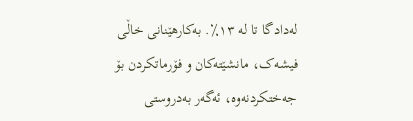لەدادگا تا لە ١٣٪. بەکارهێنانی خاڵی فیشەک، مانشێتەکان و فۆرماتکردن بۆ جەختکردنەوە، ئەگەر بەدروستی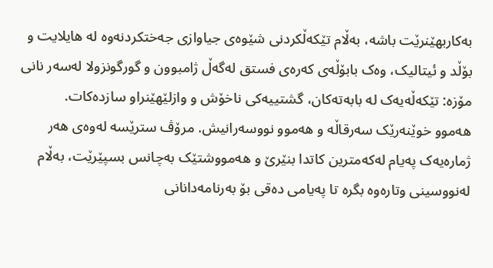بەکاربهێنرێت باشە، بەڵام تێکەڵکردنی شێوەی جیاوازی جەختکردنەوە لە هایلایت و بۆڵد و ئیتالیک، وەک بابۆڵەی کەرەی فستق لەگەڵ ژامبوون و گورگونزولا لەسەر نانی مۆزە: تێکەڵەیەک لە بابەتەکان، گشتییەکی ناخۆش و وازلێهێنراو سازدەکات.
هەموو خوێنەرێک سەرقاڵە و هەموو نووسەرانیش. مرۆڤ سترێسە لەوەی هەر ژمارەیەک پەیام لەکەمترین کاتدا بنێرێ و هەمووشتێک بەچانس بسپێرێت، بەڵام لەنووسینی وتارەوە بگرە تا پەیامی دەقی بۆ بەرنامەدانانی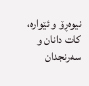نیوەڕۆ و ئێوارە، کات دانان و سەرنجدان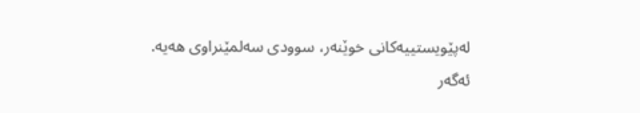لەپێویستییەکانی خوێنەر، سوودی سەلمێنراوی هەیە.
ئەگەر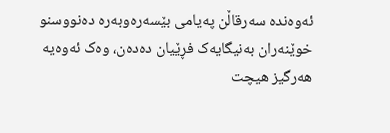ئەوەندە سەرقاڵن پەیامی بێسەرەوبەرە دەنووسنو خوێنەران بەنیگایەک فڕێیان دەدەن، وەک ئەوەیە هەرگیز هیچت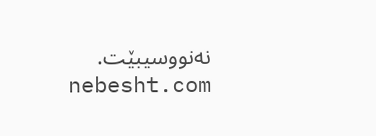نەنووسیبێت.
nebesht.com